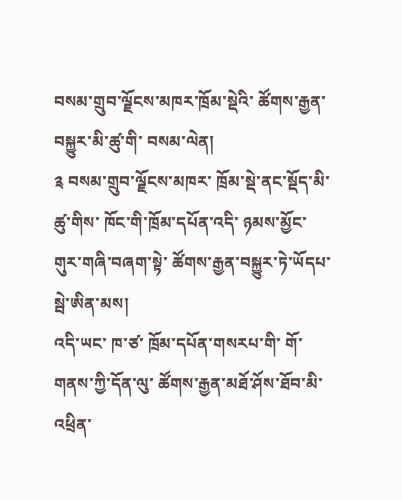བསམ་གྲུབ་ལྗོངས་མཁར་ཁྲོམ་སྡེའི་ ཚོགས་རྒྱན་བསྐྱུར་མི་ཚུ་གི་ བསམ་ལེན།
༉ བསམ་གྲུབ་ལྗོངས་མཁར་ ཁྲོམ་སྡེ་ནང་སྡོད་མི་ཚུ་གིས་ ཁོང་གི་ཁྲོམ་དཔོན་འདི་ ཉམས་མྱོང་གུར་གཞི་བཞག་སྟེ་ ཚོགས་རྒྱན་བསྐྱུར་ཏེ་ཡོདཔ་སྦེ་ཨིན་མས།
འདི་ཡང་ ཁ་ཙ་ ཁྲོམ་དཔོན་གསརཔ་གི་ གོ་གནས་ཀྱི་དོན་ལུ་ ཚོགས་རྒྱན་མཐོ་ཤོས་ཐོབ་མི་ འཕྲིན་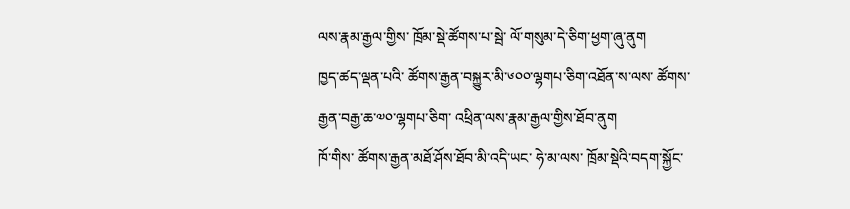ལས་རྣམ་རྒྱལ་གྱིས་ ཁྲོམ་སྡེ་ཚོགས་པ་སྦེ་ ལོ་གསུམ་དེ་ཅིག་ཕྱག་ཞུ་ནུག
ཁྱད་ཚད་ལྡན་པའི་ ཚོགས་རྒྱན་བསྐྱུར་མི་༦༠༠་ལྷགཔ་ཅིག་འཐོན་ས་ལས་ ཚོགས་རྒྱན་བརྒྱ་ཆ་༧༠་ལྷགཔ་ཅིག་ འཕྲིན་ལས་རྣམ་རྒྱལ་གྱིས་ཐོབ་ནུག
ཁོ་གིས་ ཚོགས་རྒྱན་མཐོ་ཤོས་ཐོབ་མི་འདི་ཡང་ ཧེ་མ་ལས་ ཁྲོམ་སྡེའི་བདག་སྐྱོང་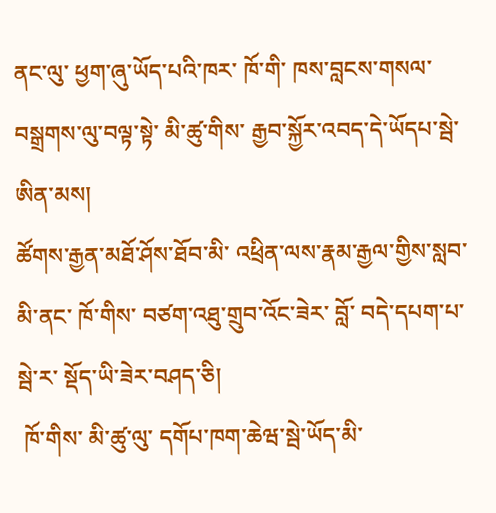ནང་ལུ་ ཕྱག་ཞུ་ཡོད་པའི་ཁར་ ཁོ་གི་ ཁས་བླངས་གསལ་བསྒྲགས་ལུ་བལྟ་སྟེ་ མི་ཚུ་གིས་ རྒྱབ་སྐྱོར་འབད་དེ་ཡོདཔ་སྦེ་ཨིན་མས།
ཚོགས་རྒྱན་མཐོ་ཤོས་ཐོབ་མི་ འཕྲིན་ལས་རྣམ་རྒྱལ་གྱིས་སླབ་མི་ནང་ ཁོ་གིས་ བཙག་འཐུ་གྲུབ་འོང་ཟེར་ བློ་ བདེ་དཔག་པ་སྦེ་ར་ སྡོད་ཡི་ཟེར་བཤད་ཅི།
 ཁོ་གིས་ མི་ཚུ་ལུ་ དགོཔ་ཁག་ཆེཝ་སྦེ་ཡོད་མི་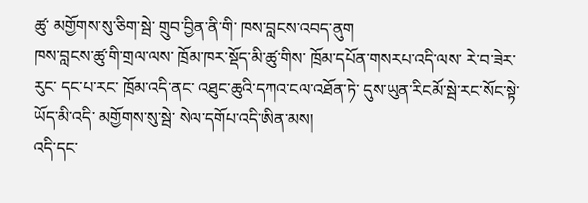ཚུ་ མགྱོགས་སུ་ཅིག་སྦེ་ གྲུབ་བྱིན་ནི་གི་ ཁས་བླངས་འབད་ནུག
ཁས་བླངས་ཚུ་གི་གྲལ་ལས་ ཁྲོམ་ཁར་སྡོད་མི་ཚུ་གིས་ ཁྲོམ་དཔོན་གསརཔ་འདི་ལས་ རེ་བ་ཟེར་རུང་ དང་པ་རང་ ཁྲོམ་འདི་ནང་ འཐུང་ཆུའི་དཀའ་ངལ་འཐོན་ཏེ་ དུས་ཡུན་རིངམོ་སྦེ་རང་སོང་སྟེ་ཡོད་མི་འདི་ མགྱོགས་སུ་སྦེ་ སེལ་དགོཔ་འདི་ཨིན་མས།
འདི་དང་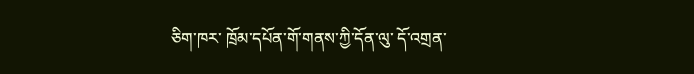ཅིག་ཁར་ ཁྲོམ་དཔོན་གོ་གནས་ཀྱི་དོན་ལུ་ དོ་འགྲན་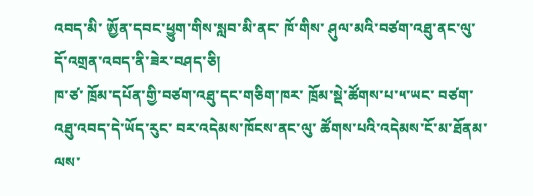འབད་མི་ ཨྱོན་དབང་ཕྱུག་གིས་སླབ་མི་ནང་ ཁོ་གིས་ ཤུལ་མའི་བཙག་འཐུ་ནང་ལུ་ དོ་འགྲན་འབད་ནི་ཟེར་བཤད་ཅི།
ཁ་ཙ་ ཁྲོམ་དཔོན་གྱི་བཙག་འཐུ་དང་གཅིག་ཁར་ ཁྲོམ་སྡེ་ཚོགས་པ་༥་ཡང་ བཙག་འཐུ་འབད་དེ་ཡོད་རུང་ བར་འདེམས་ཁོངས་ནང་ལུ་ ཚོགས་པའི་འདེམས་ངོ་མ་ཐོནམ་ལས་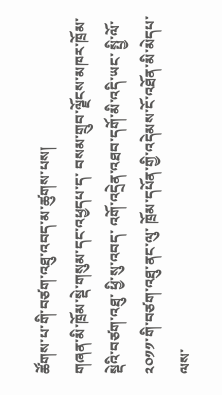ཚོགས་པ་གི་བཙག་འཐུ་འབད་མ་ཚུགས་པས།
གཞན་མི་ཁྲོམ་སྡེ་གསུམ་དང་འཕྱདཔ་ད་ བསམ་གྲུབ་ལྗོངས་མཁར་ཁྲོམ་སྡེའི་བཙག་འཐུ་ ཕྱི་སུ་འབད་ འགོ་འདྲེན་འཐབ་དགོ་མི་འདི་ཡང་ སྤྱི་ལོ་༢༠༡༡་གི་བཙག་འཐུ་ནང་ལུ་ ཁྲོམ་དཔོན་གྱི་འདེམས་ངོ་འཐོན་མི་མེདཔ་ལས་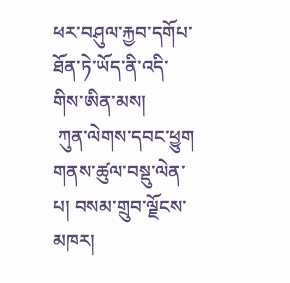ཕར་བཤུལ་རྐྱབ་དགོཔ་ཐོན་ཏེ་ཡོད་ནི་འདི་གིས་ཨིན་མས།
 ཀུན་ལེགས་དབང་ཕྱུག གནས་ཚུལ་བསྡུ་ལེན་པ། བསམ་གྲུབ་ལྗོངས་མཁར།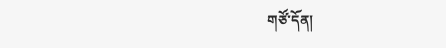གཙོ་དོན།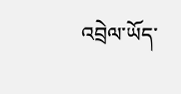འབྲེལ་ཡོད་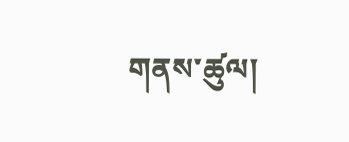གནས་ཚུལ།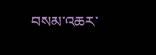བསམ་འཆར་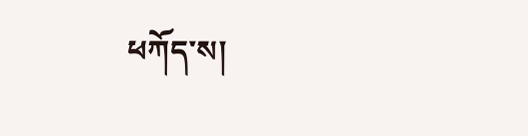ཕཀོད་ས།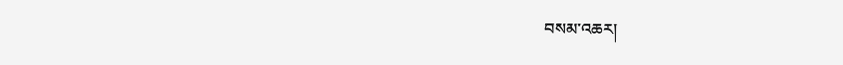བསམ་འཆར།